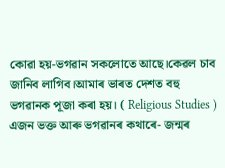কোৱা হয়-ভগৱান সকলোতে আছে।কেৱল চাব জানিব লাগিব।আমাৰ ভাৰত দেশত বহু ভগৱানক পূজা কৰা হয়। ( Religious Studies ) এজন ভক্ত আৰু ভগৱানৰ কথাৰে- জন্মৰ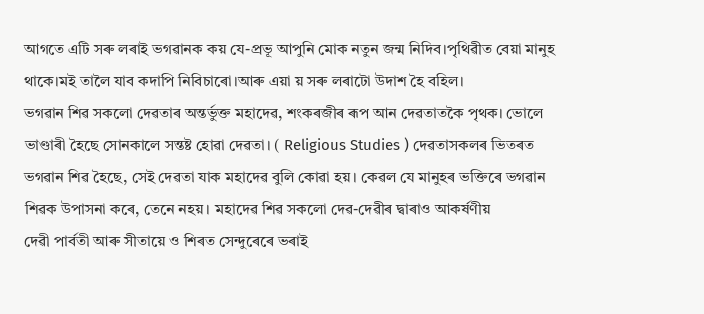আগতে এটি সৰু লৰাই ভগৱানক কয় যে-প্ৰভূ আপুনি মোক নতুন জন্ম নিদিব।পৃথিৱীত বেয়া মানুহ থাকে।মই তালৈ যাব কদাপি নিবিচাৰো।আৰু এয়া য় সৰু লৰাটো উদাশ হৈ বহিল।
ভগৱান শিৱ সকলো দেৱতাৰ অন্তর্ভুক্ত মহাদেৱ, শংকৰজীৰ ৰূপ আন দেৱতাতকৈ পৃথক। ভোলে ভাণ্ডাৰী হৈছে সোনকালে সন্তষ্ট হোৱা দেৱতা। ( Religious Studies ) দেৱতাসকলৰ ভিতৰত ভগৱান শিৱ হৈছে, সেই দেৱতা যাক মহাদেৱ বুলি কোৱা হয়। কেৱল যে মানুহৰ ভক্তিৰে ভগৱান শিৱক উপাসনা কৰে, তেনে নহয়। মহাদেৱ শিৱ সকলো দেৱ-দেৱীৰ দ্বাৰাও আকৰ্ষণীয়
দেৱী পাৰ্বতী আৰু সীতায়ে ও শিৰত সেন্দুৰেৰে ভৰাই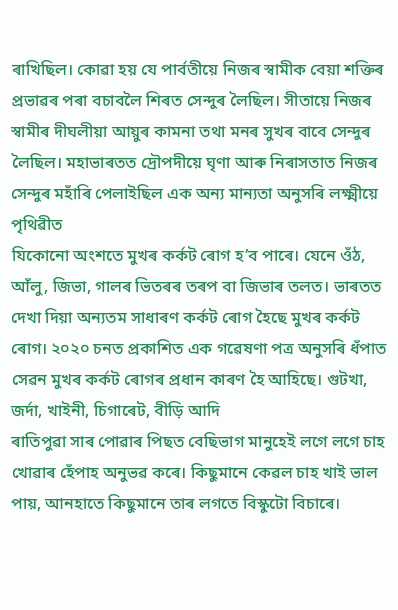ৰাখিছিল। কোৱা হয় যে পাৰ্বতীয়ে নিজৰ স্বামীক বেয়া শক্তিৰ প্ৰভাৱৰ পৰা বচাবলৈ শিৰত সেন্দুৰ লৈছিল। সীতায়ে নিজৰ স্বামীৰ দীঘলীয়া আয়ুৰ কামনা তথা মনৰ সুখৰ বাবে সেন্দুৰ লৈছিল। মহাভাৰতত দ্ৰৌপদীয়ে ঘৃণা আৰু নিৰাসতাত নিজৰ সেন্দুৰ মহাঁৰি পেলাইছিল এক অন্য মান্যতা অনুসৰি লক্ষ্মীয়ে পৃথিৱীত
যিকোনো অংশতে মুখৰ কৰ্কট ৰোগ হ’ব পাৰে। যেনে ওঁঠ, আঁলু, জিভা, গালৰ ভিতৰৰ তৰপ বা জিভাৰ তলত। ভাৰতত দেখা দিয়া অন্যতম সাধাৰণ কৰ্কট ৰোগ হৈছে মুখৰ কৰ্কট ৰোগ। ২০২০ চনত প্ৰকাশিত এক গৱেষণা পত্ৰ অনুসৰি ধঁপাত সেৱন মুখৰ কৰ্কট ৰোগৰ প্ৰধান কাৰণ হৈ আহিছে। গুটখা, জৰ্দা, খাইনী, চিগাৰেট, বীড়ি আদি
ৰাতিপুৱা সাৰ পোৱাৰ পিছত বেছিভাগ মানুহেই লগে লগে চাহ খোৱাৰ হেঁপাহ অনুভৱ কৰে। কিছুমানে কেৱল চাহ খাই ভাল পায়, আনহাতে কিছুমানে তাৰ লগতে বিস্কুটো বিচাৰে।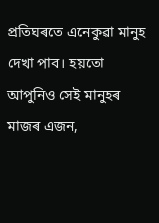প্ৰতিঘৰতে এনেকুৱা মানুহ দেখা পাব। হয়তো আপুনিও সেই মানুহৰ মাজৰ এজন,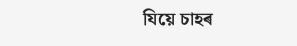যিয়ে চাহৰ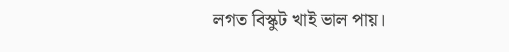লগত বিস্কুট খাই ভাল পায়।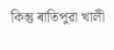কিন্তু ৰাতিপুৱা খালী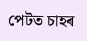পেটত চাহৰ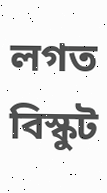লগত বিস্কুট